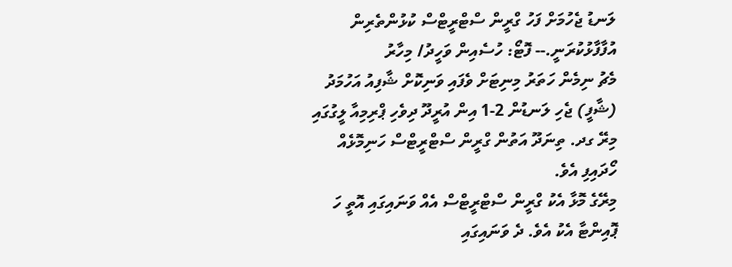ލަނޑު ޖެހުމަށް ފަހު ގްރީން ސްޓްރީޓްސް ކުޅުންތެރިން އުފާފާޅުކުރަނީ.-- ފޮޓޯ: ހުސެއިން ވަހީދު/ މިހާރު
މެޗު ނިމެން ހަތަރު މިނިޓަށް ވެފައި ވަނިކޮށް ޝާފިއު އަހުމަދު (ޝާފީ) ޖެހި ލަނޑުން 2-1 އިން އުރީދޫ ދިވެހި ޕްރިމިއާ ލީގުގައި މިރޭ ގދ. ތިނަދޫ އަތުން ގްރީން ސްޓްރީޓްސް ހަނިމޮޅެއް ހޯދައިފި އެވެ.
މިރޭގެ މޮޅާ އެކު ގްރީން ސްޓްރީޓްސް އެއް ވަނައިގައި އޮތީ ހަ ޕޮއިންޓާ އެކު އެވެ. ދެ ވަނައިގައި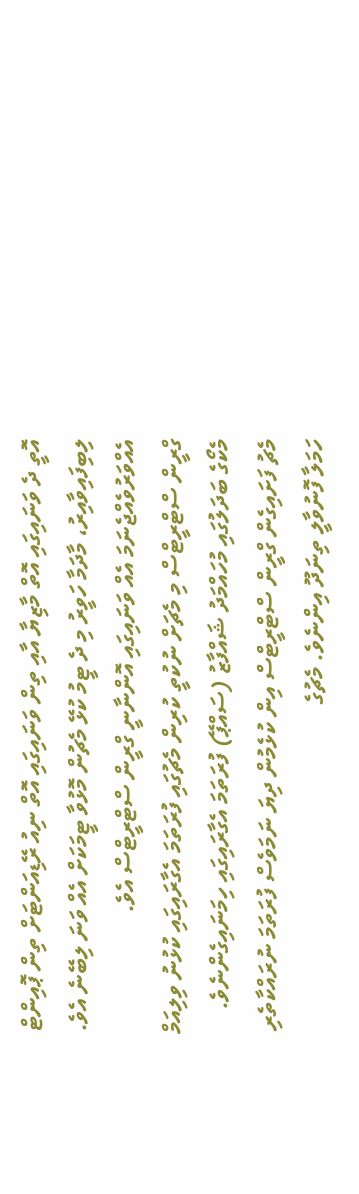އޮތީ ދެ ވަނައިގައި އޮތް މާޒިޔާ އާއި ތިން ވަނައިގައި އޮތް ނިއު ރޭޑިއަންޓަށް ތިން ޕޮއިންޓް ލިބިފައިވާއިރު، މާދަމާ ހަވީރު މި ދެ ޓީމު ކުޅޭ މެޗުން މޮޅުވާ ޓީމަކަށް އެއް ވަނަ ލިބޭނެ އެވެ. އެއްވަރުވެއްޖެނަމަ އެއް ވަނައިގައި އޮންނާނީ ގްރީން ސްޓްރީޓްސް އެވެ.
ގްރީން ސްޓްރީޓްސް މި މެޗަށް ނުކުތީ ކުރިން މެޗުގައި ފުރަތަމަ އެގާރައިގައި ކުޅުނު ވިލިއަމް މެކޯގެ ބަދަލުގައި މުހައްމަދު ޝައްފާޒު (ސައްޕޭ) ފުރަތަމަ އެގާރައިގައި ހިމަނައިގެންނެވެ.
މެޗު ފަށައިގެން ގްރީން ސްޓްރީޓްސް އިން ކުޅެމުން ދިޔަ ނަމަވެސް ފުރަތަމަ ނުރައްކާތެރި ހަމަލާ ފޮނުވާލީ ތިނަދޫ އިންނެވެ. މެޗުގެ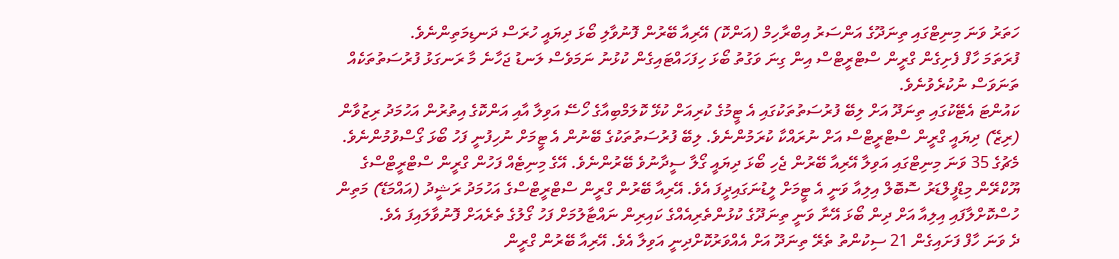ހަތަރު ވަނަ މިނިޓްގައި ތިނަދޫގެ އަންސަރު އިބްރާހިމް (އަންކޮ) އޭރިއާ ބޭރުން ފޮނުވާލި ބޯޅަ ދިޔައީ ހުރަސް ދަނޑިމަތިންނެވެ.
ފުރަތަމަ ހާފް ފެށިގެން ގްރީން ސްޓްރީޓްސް އިން ގިނަ ވަގުތު ބޯޅަ ހިފަހައްޓައިގެން ކުޅުނު ނަމަވެސް ލަނޑު ޖަހާނެ މާ ރަނގަޅު ފުރުސަތުތަކެއް ތަނަވަސް ނުކުރެވުނެވެ.
ކައުންޓަ އެޓޭކުގައި ތިނަދޫ އަށް ލިބޭ ފުރުސަތުތަކުގައި އެ ޓީމުގެ ކުރިއަށް ކުޅޭ ކޮލަމްބިއާގެ ހޯސޭ އަވިލާ އާއި އަންކޮގެ އިތުރުން އަހުމަދު ރިޒުވާން (ރިޒޭ) ދިޔައީ ގްރީން ސްޓްރީޓްސް އަށް ނުރައްކާ ކުރަމުންނެވެ. ލިބޭ ފުރުސަތުތަކުގެ ބޭނުން އެ ޓީމަށް ނުހިފުނީ ފަހު ބޯޅަ ގޯސްވުމުންނެވެ.
މެޗުގެ 35 ވަނަ މިނިޓްގައި އަވިލާ އޭރިއާ ބޭރުން ޖެހި ބޯޅަ ދިޔައީ ގޯލާ ސީދާނުވެ ބޭރުންނެވެ. އޭގެ މިނިޓެއް ފަހުން ގްރީން ސްޓްރީޓްސްގެ ޔޫކްރޭން މިޑްފީލްޑަރު ސޮބޮލް އިލިއާ ވަނީ އެ ޓީމަށް ލީޑުނަގައިދީފަ އެވެ. އޭރިއާ ބޭރުން ގްރީން ސްޓްރީޓްސްގެ އަހުމަދު ރަޝީދު (އައްމަޑޭ) މަތިން ހުސްކޮށްލާފައި އިލިއާ އަށް ދިން ބޯޅަ އޭނާ ވަނީ ތިނަދޫގެ ކުޅުންތެރިއެއްގެ ކައިރިން ނައްޓާލުމަށް ފަހު ގޯލުގެ ތެރެއަށް ފޮނުވާލައިފަ އެވެ.
ދެ ވަނަ ހާފް ފަށައިގެން 21 ސިކުންތު ތެރޭ ތިނަދޫ އަށް އެއްވަރުކޮށްދިނީ އަވިލާ އެވެ. އޭރިއާ ބޭރުން ގްރީން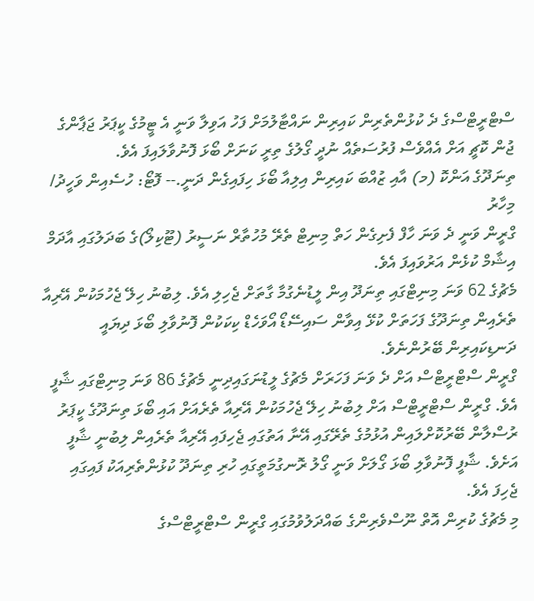ސްޓްރީޓްސްގެ ދެ ކުޅުންތެރިން ކައިރިން ނައްޓާލުމަށް ފަހު އަވިލާ ވަނީ އެ ޓީމުގެ ކީޕަރު ޖަޕާންގެ ޖުން ކޮޗީ އަށް އެއްވެސް ފުރުސަތެއް ނުދީ ގޯލުގެ ތިރީ ކަނަށް ބޯޅަ ފޮނުވާލައިފަ އެވެ.
ތިނަދޫގެ އަންކޮ (މ) އާއި ޒުއްބަ ކައިރިން އިލިއާ ބޯޅަ ހިފައިގެން ދަނީ.-- ފޮޓޯ: ހުސެއިން ވަހީދު/ މިހާރު
ގްރީން ވަނީ ދެ ވަނަ ހާފް ފެށިގެން ހަތް މިނިޓް ތެރޭ މުހުތާރް ނަސީރު (ޓޫކިލޯ)ގެ ބަދަލުގައި އާދަމް އިޝާމް ކުޅެން އަރުވައިފަ އެވެ.
މެޗުގެ 62 ވަނަ މިނިޓްގައި ތިނަދޫ އިން ލީޑުނެގުމާ ގާތަށް ޖެހިލި އެވެ. ލިބުނު ހިލޭ ޖެހުމަކުން އޭރިއާ ތެރެއިން ތިނަދޫގެ ފަހަތަށް ކުޅޭ އިވާން ސައިސޭޑޯ އޯވަހެޑް ކިކަކުން ފޮނުވާލި ބޯޅަ ދިޔައީ ދަނޑިކައިރިން ބޭރުންނެވެ.
ގްރީން ސްޓްރީޓްސް އަށް ދެ ވަނަ ފަހަރަށް މެޗުގެ ލީޑުނަގައިދިނީ މެޗުގެ 86 ވަނަ މިނިޓްގައި ޝާފީ އެވެ. ގްރީން ސްޓްރީޓްސް އަށް ލިބުނު ހިލޭ ޖެހުމަކުން އޭރިއާ ތެރެއަށް އައި ބޯޅަ ތިނަދޫގެ ކީޕަރު ރުސްލާން ބޭރުކޮށްލައިން އުޅުމުގެ ތެރޭގައި އޭނާ އަތުގައި ޖެހިފައި އޭރިއާ ތެރެއިން ލިބުނީ ޝާފީ އަށެވެ. ޝާފީ ފޮނުވާލި ބޯޅަ ގޯލަށް ވަނީ ގޯލު ރޮނގުމަތީގައި ހުރި ތިނަދޫ ކުޅުންތެރިއަކު ފައިގައި ޖެހިފަ އެވެ.
މި މެޗުގެ ކުރިން އޮތް ނޫސްވެރިންގެ ބައްދަލުވުމުގައި ގްރީން ސްޓްރީޓްސްގެ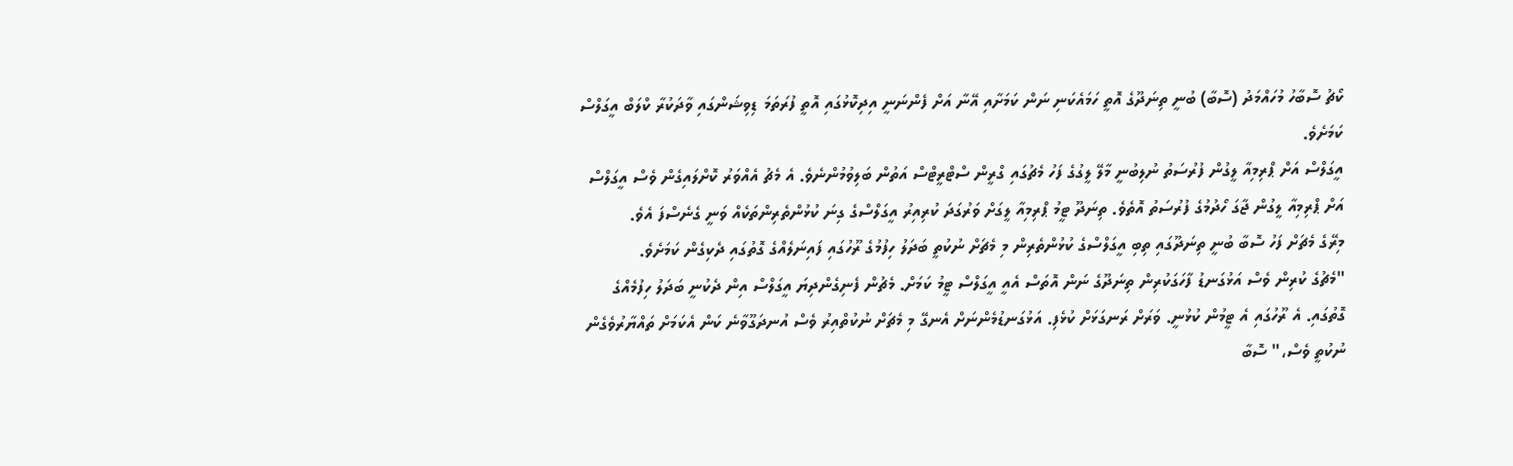ކޯޗު ސޮބާހު މުހައްމަދު (ސޮބާ) ބުނީ ތިނަދޫގެ އޮތީ ހަމައެކަނި ނަން ކަމަށާއި އޭނާ އަށް ފެންނަނީ އިދިކޮޅުގައި އޮތީ ފުރަތަމަ ޑިވިޝަންގައި ވާދަކުރާ ކްލަބް އީގަލްސް ކަމަށެވެ.
އީގަލްސް އަށް ޕްރިމިއާ ލީގުން ފުރުސަތު ނުލިބުނީ މާލޭ ލީގުގެ ފަހު މެޗުގައި ގްރީން ސްޓްރީޓްސް އަތުން ބަލިވުމުންނެވެ. އެ މެޗު އެއްވަރު ކޮށްލައިގެން ވެސް އީގަލްސް އަށް ޕްރިމިއާ ލީގުން ޖާގަ ހޯދުމުގެ ފުރުސަތު އޮތެވެ. ތިނަދޫ ޓީމު ޕްރިމިއާ ލީގަށް ވަރުގަދަ ކުރިއިރު އީގަލްސްގެ ގިނަ ކުޅުންތެރިންތަކެއް ވަނީ ގެނެސްފަ އެވެ.
މިރޭގެ މެޗަށް ފަހު ސޮބާ ބުނީ ތިނަދޫގައި ތިބި އީގަލްސްގެ ކުޅުންތެރިން މި މެޗަށް ނުކުތީ ބަދަލު ހިފުމުގެ ރޫހުގައި ފައިނަލެއްގެ ގޮތުގައި ދެކިގެން ކަމަށެވެ.
"މެޗުގެ ކުރިން ވެސް އަޅުގަނޑު ފާހަގަކުރިން ތިނަދޫގެ ނަން އޮތަސް އެއީ އީގަލްސް ޓީމު ކަމަށް. މެޗުން ފެނިގެންދިޔަ އީގަލްސް އިން ދެކުނީ ބަދަލު ހިފުމެއްގެ ގޮތުގައި. އެ ރޫހުގައި އެ ޓީމުން ކުޅުނީ. ވަރަށް ރަނގަޅަށް ކުޅެފި. އަޅުގަނޑުމެންނަށް އެނގޭ މި މެޗަށް ނުކުތްއިރު ވެސް އުނދަގޫވާނެ ކަން އެކަމަށް ތައްޔާރުވެގެން ނުކުތީ ވެސް،" ސޮބާ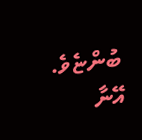ބުންޏެވެ.
އޭނާ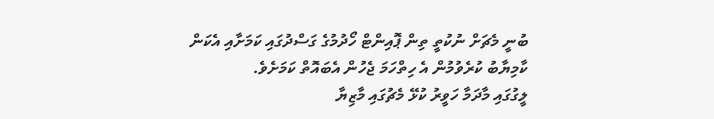ބުނީ މެޗަށް ނުކުތީ ތިން ޕޮއިންޓް ހޯދުމުގެ ގަސްދުގައި ކަމަށާއި އެކަން ކާމިޔާބު ކުރެވުމުން އެ ހިތްހަމަ ޖެހުން އެބައޮތް ކަމަށެވެ.
ލީގުގައި މާދަމާ ހަވީރު ކުޅޭ މެޗުގައި މާޒިޔާ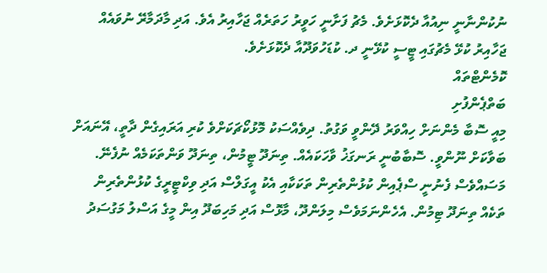ނުކުންނާނީ ނިއުއާ ދެކޮޅަށެވެ. މެޗު ފަށާނީ ހަވީރު ހަތަރެއް ޖަހާއިރު އެވެ. އަދި މާދަމާރޭ ނުވައެއް ޖަހާއިރު ކުޅޭ މެޗުގައި ޓީސީ ކުޅޭނީ ދ. ކުޑަހުވަދޫއާ ދެކޮޅަށެވެ.
ކޮމެންޓްތައް
ބަތްޕެންފުށި
މިއީ ސޮބާ މެންނަށް ހިއްވަރު ދޭންވީ ވަގުތު. ދިވެއްސަކު މޮޅުކޯޗަކަށްވެ ކުރި އަރައިގެން ދާތީ، އޭނައަށް ބަވާކަށް ނޫންވީ. ސޮބާބުނީ ރަނގަޚު ވާހަކައެއް. ތިނަދޫ ޓީމުން، ތިނަދޫ ވަންތަކަމެއް ނުފެނޭ. މަސައްވެސް ފެނުނީ ސްޕެއިން ކުޅުންތެރިން ތަކަކާއި އެކު އީގަލްސް އަދި ވިކްޓީރީގެ ކުޅުންތެރިން ތަކެއް ތިނަދޫ ޓިމުން. އެހެންނަމަވެސް މިލަންދޫ، މާޅޮސް އަދި މަހިބަދޫ އިން މީގެ އަސްލު މަގުސަދު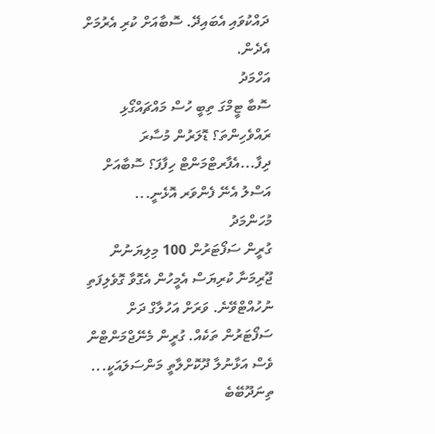ދައްކުވައި އެބައިދޭ. ސޮބާއަށް ކުރި އެރުމަށް އެދެން.
އަހްމަދު
ސޮބާ ޓީމްގަ ތިބީ ހުސް މައްޗައްގޯޅި ރައްވެހިންތަ؟ ޑޮލަރުން މުސާރަ ދިފާ...އެފާރޓްމަންޓް ހިފާފަ؟ ސޮބާއަށް އަސްލު އެނޭ ފެންވަރ އޮޅެނީ...
މުހަންމަދު
ގުރީން ސަފޯޓަރުން 100 މިލިޔަނުން ޖޫރިމަނާ ކުރިޔަސް އެމީހުން އެގޮވާ ގޮވެލިފަތި ނުހުއްޓްވޭނެ. ވަރަށް އަހުލާގް ދަށް ސަފޯޓަރުން ތަކެއް. ގުރީން މެނޭޖްމަންޓްން ވެސް އަޅާނުލާ ދޫކޮށްލާތީ މަންސަލައަކީ...
ތިނަދޫބޭބެ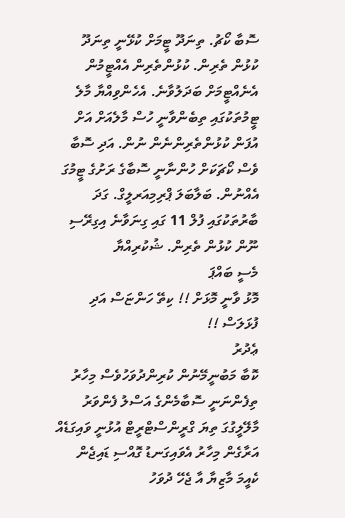ސޮބާ ކޯޗު. ތިނަދޫ ޓީމަށް ކުޅޭނީ ތިނަދޫ ކުޅުން ތެރިން. ކުޅުންތެރިން އެއްޓީމުން އެނެއްޓީމަށް ބަދަލުވާނެ. އެހެންވިއްޔާ މާލެ ޓީމުތަކުގައި ތިބެންވާނީ ހުސް މާލެއަށް އަށް އުފަން ކުޅުންތެރިންނެން ނުން. އަދި ސޮބާ ވެސް ކޯޗަކަށް ހުންނާނީ ސޮބާގެ ރަށުގެ ޓީމުގަ އެއްނުން. ބަލާބަލަ ޕްރިމިއަރލީގް. ގަދަ ބާރުތަކުގައި ފުލް 11 ގައި ގިނަވާނެ އިގިރޭސި ނޫން ކުޅުން ތެރިން. ޝުކުރިއްޔާ
މެސީ ބައްޕަ
މޮޅު ވާނީ މޮޅަށް !! ކިތޭ ހަންޏަސް އަދި ފުޅަލަސް !!
ޢެދުރު
ކޮބާ މަބުނީމޭނުން ކުރިންދުވަހުވެސް މިހާރު ތިފެންނަނީ ސޮބާމެންގެ އަސްލު ފެންވަރު މާލޭލީގުގަ ތިޔަ ގްރީންސްޓްރީޓް އުޅުނީ ވައިގަޑެއް އަރާގެން މިހާރު އެވައިގަނޑު ގޮއްސި ޑައިޖެން ކެއީމަ މާޒިޔާ އާ ޖެހޭ ދުވަހު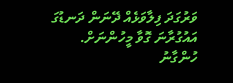ވަރުގަދަ ފިލާވަޅެއް ދޭނަން ދަނޑުގަ އައުގުރާނަ ގޮވާ މީހުންނަށް.
ހުންގާނު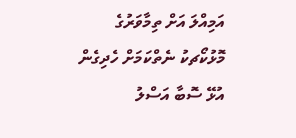އަމިއްލަ އަށް ތިމާވަރުގެ މޮޅުކޯޗކު ނެތްކަމަށް ހެދިގެން އުޅޭ ސޮބާ އަސްލު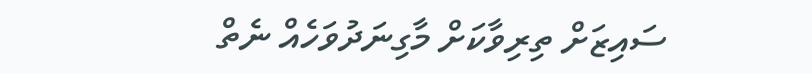ސައިޒަށް ތިރިވާކަށް މާގިނަދުވަހެއް ނެތް